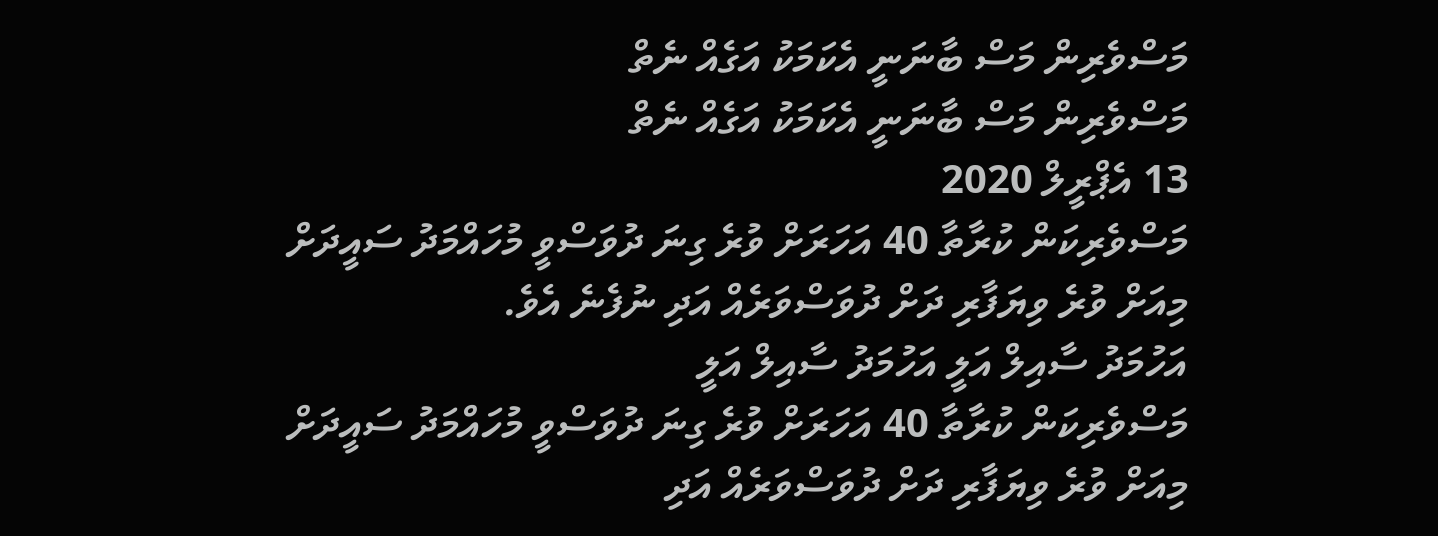މަސްވެރިން މަސް ބާނަނީ އެކަމަކު އަގެއް ނެތް
މަސްވެރިން މަސް ބާނަނީ އެކަމަކު އަގެއް ނެތް
13 އެޕްރީލް 2020
މަސްވެރިކަން ކުރާތާ 40 އަހަރަށް ވުރެ ގިނަ ދުވަސްވީ މުހައްމަދު ސައީދަށް މިއަށް ވުރެ ވިޔަފާރި ދަށް ދުވަސްވަރެއް އަދި ނުފެނެ އެވެ.
އަހުމަދު ސާއިލް އަލީ އަހުމަދު ސާއިލް އަލީ
މަސްވެރިކަން ކުރާތާ 40 އަހަރަށް ވުރެ ގިނަ ދުވަސްވީ މުހައްމަދު ސައީދަށް މިއަށް ވުރެ ވިޔަފާރި ދަށް ދުވަސްވަރެއް އަދި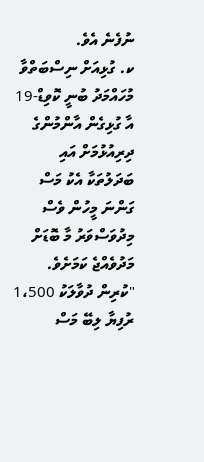ނުފެނެ އެވެ.
ކ. ގުޅިއަށް ނިސްބަތްވާ މުހައްމަދު ބުނީ ކޮވިޑް-19 އާ ގުޅިގެން އާންމުންގެ ދިރިއުޅުމަށް އައި ބަދަލުތަކާ އެކު މަސް ގަންނަ މީހުން ވެސް މިދުވަސްވަރު މާ ބޮޑަށް މަދުވެއްޖެ ކަމަށެވެ.
"ކުރިން ދުވާލަކު 1،500 ރުފިޔާ ލިބޭ މަސް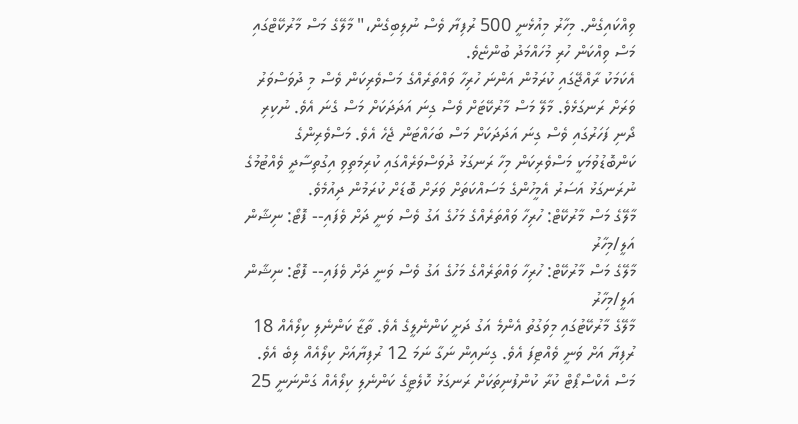ވިއްކައިގެން. މިހާރު މިއުޅެނީ 500 ރުފިޔާ ވެސް ނުލިބިގެން،" މާލޭގެ މަސް މާރުކޭޓްގައި މަސް ވިއްކަން ހުރި މުހައްމަދު ބުންޏެވެ.
އެކަމަކު ރާއްޖޭގައި ކުރަމުން އަންނަ ހުރިހާ ވައްތަރެއްގެ މަސްވެރިކަން ވެސް މި ދުވަސްވަރު ވަރަށް ރަނގަޅެވެ. މާލޭ މަސް މާރުކޭޓަށް ވެސް ގިނަ އަދަދަކަށް މަސް ގެނަ އެވެ. ނުކިރި ދޯނި ފަހަރުގައި ވެސް ގިނަ އަދަދަކަށް މަސް ބަހައްޓަން ޖެހެ އެވެ. މަސްވެރިންގެ ކަންބޮޑުވުމަކީ މަސްވެރިކަން މިހާ ރަނގަޅު ދުވަސްވަރެއްގައި ކުރިމަތިވި އިގުތިސާދީ ވެއްޓުމުގެ ނުރަނގަޅު އަސަރު އެމީހުންގެ މަސައްކަތަށް ވަރަށް ބޮޑަށް ކުރަމުން ދިއުމެވެ.
މާލޭގެ މަސް މާރުކޭޓް: ހުރިހާ ވައްތަރެއްގެ މަހުގެ އަގު ވެސް ވަނީ ދަށް ވެފައި-- ފޮޓޯ: ނިޝާން އަލީ/މިހާރު
މާލޭގެ މަސް މާރުކޭޓް: ހުރިހާ ވައްތަރެއްގެ މަހުގެ އަގު ވެސް ވަނީ ދަށް ވެފައި-- ފޮޓޯ: ނިޝާން އަލީ/މިހާރު
މާލޭގެ މާރުކޭޓުގައި މިވަގުތު އެންމެ އަގު ދަށީ ކަންނެލީގެ އެވެ. ތާޒާ ކަންނެލި ކިލޯއެއް 18 ރުފިޔާ އަށް ވަނީ ވެއްޓިފަ އެވެ. ގިނައިން ނަގާ ނަމަ 12 ރުފިޔާއަށް ކިލޯއެއް ލިބެ އެވެ.
މަސް އެކްސްޕޯޓް ކުރާ ކުންފުނިތަކަށް ރަނގަޅު ކޮލެޓީގެ ކަންނެލި ކިލޯއެއް ގަންނަނީ 25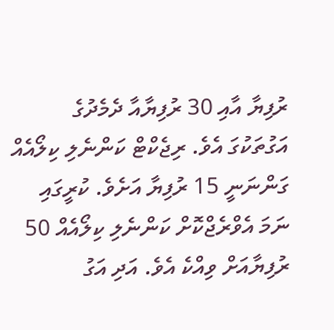ރުފިޔާ އާއި 30 ރުފިޔާއާ ދެމެދުގެ އަގުތަކުގަ އެވެ. ރިޖެކްޓް ކަންނެލި ކިލޯއެއް ގަންނަނީ 15 ރުފިޔާ އަށެވެ. ކުރީގައި ނަމަ އެވްރެޖްކޮށް ކަންނެލި ކިލޯއެއް 50 ރުފިޔާއަށް ވިއްކެ އެވެ. އަދި އަގު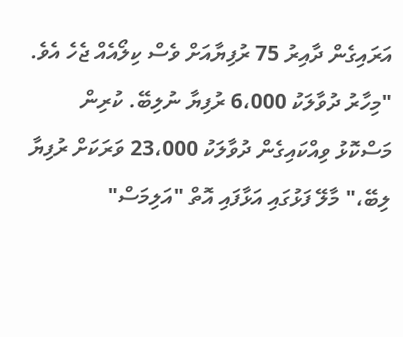އަރައިގެން ދާއިރު 75 ރުފިޔާއަށް ވެސް ކިލޯއެއް ޖެހެ އެވެ.
"މިހާރު ދުވާލަކު 6،000 ރުފިޔާ ނުލިބޭ. ކުރިން މަސްކޮޅު ވިއްކައިގެން ދުވާލަކު 23،000 ވަރަކަށް ރުފިޔާ ލިބޭ،" މާލޭ ފަޅުގައި އަޅާފައި އޮތް "އަލިމަސް"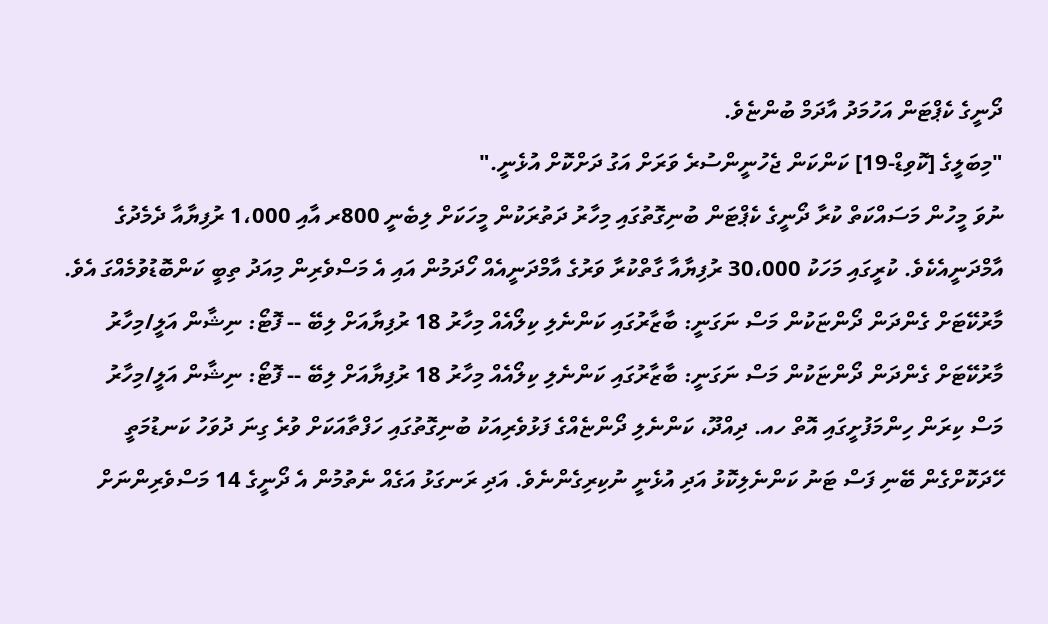ދޯނީގެ ކެޕްޓަން އަހުމަދު އާދަމް ބުންޏެވެ.
"މިބަލީގެ [ކޮވިޑް-19] ކަންކަން ޖެހުނީންސުރެ ވަރަށް އަގު ދަށްކޮށް އުޅެނީ."
ނުވަ މީހުން މަސައްކަތް ކުރާ ދޯނީގެ ކެޕްޓަން ބުނިގޮތުގައި މިހާރު ދަތުރަކުން މީހަކަށް ލިބެނީ 800ރ އާއި 1،000 ރުފިޔާއާ ދެމެދުގެ އާމްދަނީއެކެވެ. ކުރީގައި މަހަކު 30،000 ރުފިޔާއާ ގާތްކުރާ ވަރުގެ އާމްދަނީއެއް ހޯދަމުން އައި އެ މަސްވެރިން މިއަދު ތިބީ ކަންބޮޑުވުމެއްގަ އެވެ.
މާރުކޭޓަށް ގެންދަން ދޯންޏަކުން މަސް ނަގަނީ: ބާޒާރުގައި ކަންނެލި ކިލޯއެއް މިހާރު 18 ރުފިޔާއަށް ލިބޭ -- ފޮޓޯ: ނިޝާން އަލީ/މިހާރު
މާރުކޭޓަށް ގެންދަން ދޯންޏަކުން މަސް ނަގަނީ: ބާޒާރުގައި ކަންނެލި ކިލޯއެއް މިހާރު 18 ރުފިޔާއަށް ލިބޭ -- ފޮޓޯ: ނިޝާން އަލީ/މިހާރު
މަސް ކިރަން ހިންމަފުށީގައި އޮތް ހއ. ދިއްދޫ، ކަންނެލި ދޯންޏެއްގެ ފަޅުވެރިއަކު ބުނިގޮތުގައި ހަފްތާއަކަށް ވުރެ ގިނަ ދުވަހު ކަނޑުމަތީ ހޭދަކޮށްގެން ބޭނި ފަސް ޓަނު ކަންނެލިކޮޅު އަދި އުޅެނީ ނުކިރިގެންނެވެ. އަދި ރަނގަޅު އަގެއް ނެތުމުން އެ ދޯނީގެ 14 މަސްވެރިންނަށް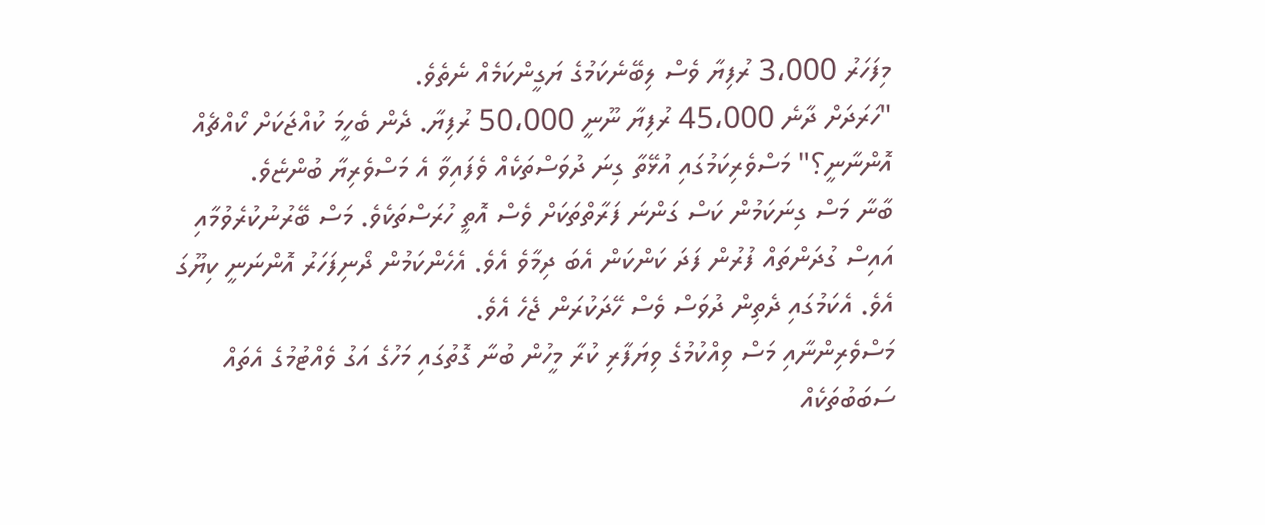މިފަހަރު 3،000 ރުފިޔާ ވެސް ލިބޭނެކަމުގެ ޔަގީންކަމެއް ނެތެވެ.
"ހަރަދަށް ދާނެ 45،000 ރުފިޔާ ނޫނީ 50،000 ރުފިޔާ. ދެން ބެހީމަ ކުއްޖަކަށް ކޯއްޗެއް އޮންނާނީ؟" މަސްވެރިކަމުގައި އުޅޭތާ ގިނަ ދުވަސްތަކެއް ވެފައިވާ އެ މަސްވެރިޔާ ބުންޏެވެ.
ބާނާ މަސް ގިނަކަމުން ކަސް ގަންނަ ފަރާތްތަކަށް ވެސް އޮތީ ހުރަސްތަކެވެ. މަސް ބޭރުނުކުރެވުމާއި އައިސް ގުދަންތައް ފުރުން ފަދަ ކަންކަން އެބަ ދިމާވެ އެވެ. އެހެންކަމުން ދޯނިފަހަރު އޮންނަނީ ކިޔޫގަ އެވެ. އެކަމުގައި ދެތިން ދުވަސް ވެސް ހޭދަކުރަން ޖެހެ އެވެ.
މަސްވެރިންނާއި މަސް ވިއްކުމުގެ ވިޔަފާރި ކުރާ މީހުން ބުނާ ގޮތުގައި މަހުގެ އަގު ވެއްޓުމުގެ އެތައް ސަބަބުތަކެއް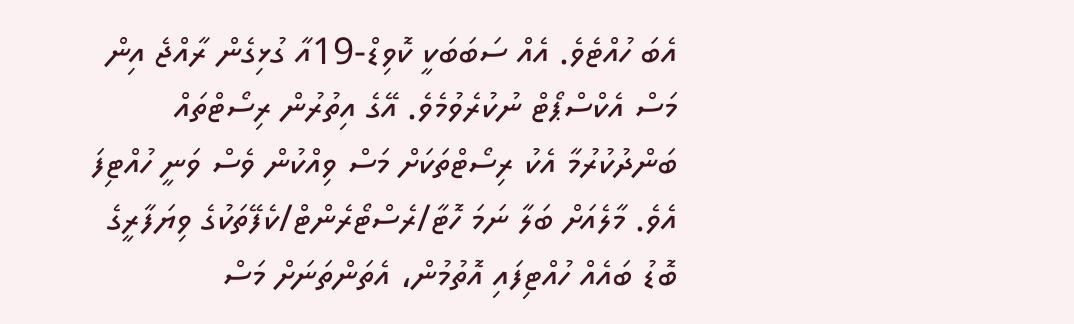އެބަ ހުއްޓެވެ. އެއް ސަބަބަކީ ކޮވިޑް-19އާ ގުޅިގެން ރާއްޖެ އިން މަސް އެކްސްޕޯޓް ނުކުރެވުމެވެ. އޭގެ އިތުރުން ރިސޯޓްތައް ބަންދުކުރުމާ އެކު ރިސޯޓްތަކަށް މަސް ވިއްކުން ވެސް ވަނީ ހުއްޓިފަ އެވެ. މާލެއަށް ބަލާ ނަމަ ހޮޓާ/ރެސްޓޯރެންޓް/ކެފޭތަކުގެ ވިޔަފާރީގެ ބޮޑު ބައެއް ހުއްޓިފައި އޮތުމުން، އެތަންތަނަށް މަސް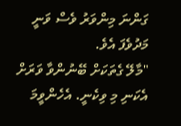ގަންނަ މިންވަރު ވެސް ވަނީ މަދުވެފަ އެވެ.
"މާލޭ ގެތަކަށް ބޭނުންވާ ވަރަށް އެކަނި މި ވިކެނީ. އެހެންވީމަ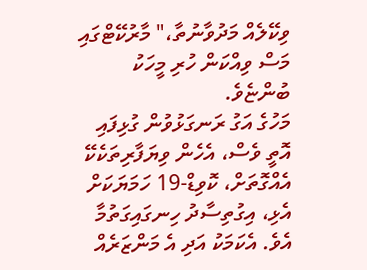ވިކޭލެއް މަދުވާނުތާ،" މާރުކޭޓްގައި މަސް ވިއްކަން ހުރި މީހަކު ބުންޏެވެ.
މަހުގެ އަގު ރަނގަޅުވުން ގުޅިފައި އޮތީ ވެސް، އެހެން ވިޔަފާރިތަކެކޭ އެއްގޮތަށް، ކޮވިޑް-19 ހަމަޔަކަށް އެޅި، އިގުތިސާދު ހިނގައިގަތުމާ އެވެ. އެކަމަކު އަދި އެ މަންޒަރެއް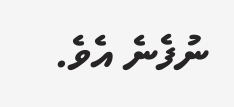ނުފެނެ އެވެ.